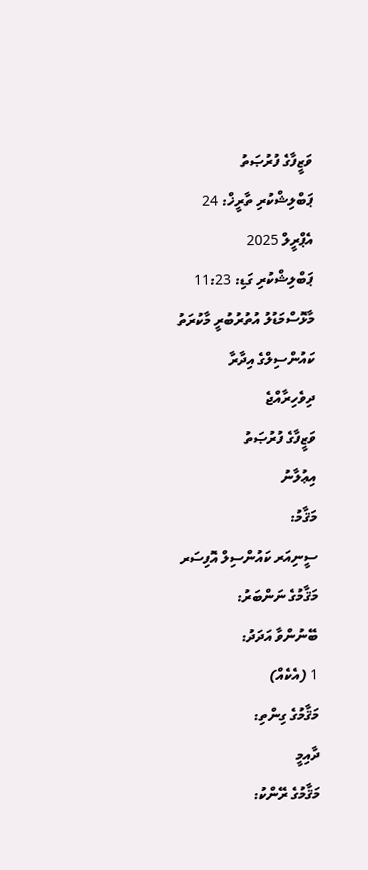ވަޒީފާގެ ފުރުޞަތު
ޕަބްލިޝްކުރި ތާރީޚް: 24 އެޕްރީލް 2025
ޕަބްލިޝްކުރި ގަޑި: 11:23
މާޅޮސްމަޑުލު އުތުރުބުރީ މާކުރަތު ކައުންސިލްގެ އިދާރާ
ދިވެހިރާއްޖެ
ވަޒީފާގެ ފުރުޞަތު
އިޢުލާނު
މަޤާމު:
ސީނިއަރ ކައުންސިލް އޮފިސަރ
މަޤާމުގެ ނަންބަރު:
ބޭނުންވާ އަދަދު:
1 (އެކެއް)
މަޤާމުގެ ގިންތި:
ދާއިމީ
މަޤާމުގެ ރޭންކު: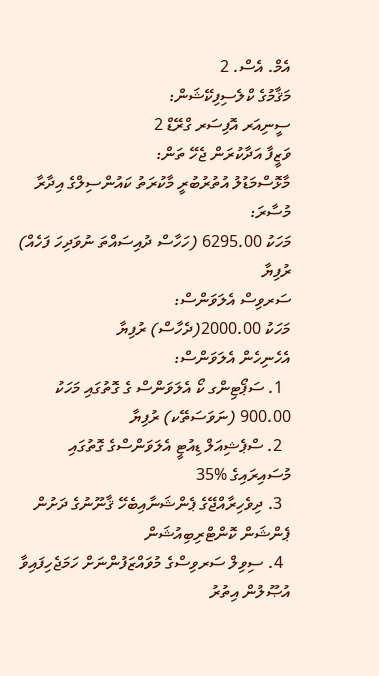އެމް. އެސް. 2
މަޤާމުގެ ކްލެސިފިކޭޝަން:
ސީނިއަރ އޮފިސަރ ގްރޭޑް 2
ވަޒީފާ އަދާކުރަން ޖެހޭ ތަން:
މާޅޮސްމަޑުލު އުތުރުބުރީ މާކުރަތު ކައުންސިލްގެ އިދާރާ
މުސާރަ:
މަހަކު 6295.00 (ހަހާސް ދުއިސައްތަ ނުވަދިހަ ފަހެއް) ރުފިޔާ
ސަރވިސް އެލަވަންސް:
މަހަކު 2000.00(ދެހާސް) ރުފިޔާ
އެހެނިހެން އެލަވަންސް:
  1. ސަޕޯޓިންގ ކޯ އެލަވަންސް ގެ ގޮތުގައި މަހަކު 900.00 (ނަވަސަތޭކ) ރުފިޔާ
  2. ސްޕެޝިއަލް ޑިއުޓީ އެލަވަންސްގެ ގޮތުގައި މުސައިރައިގެ %35
  3. ދިވެހިރާއްޖޭގެ ޕެންޝަނާއިބެހޭ ޤާނޫނުގެ ދަށުން ޕެންޝަން ކޮންޓްރިބިއުޝަން
  4. ސިވިލް ސަރވިސްގެ މުވައްޒަފުންނަށް ހަމަޖެހިފައިވާ އުޞޫލުން އިތުރު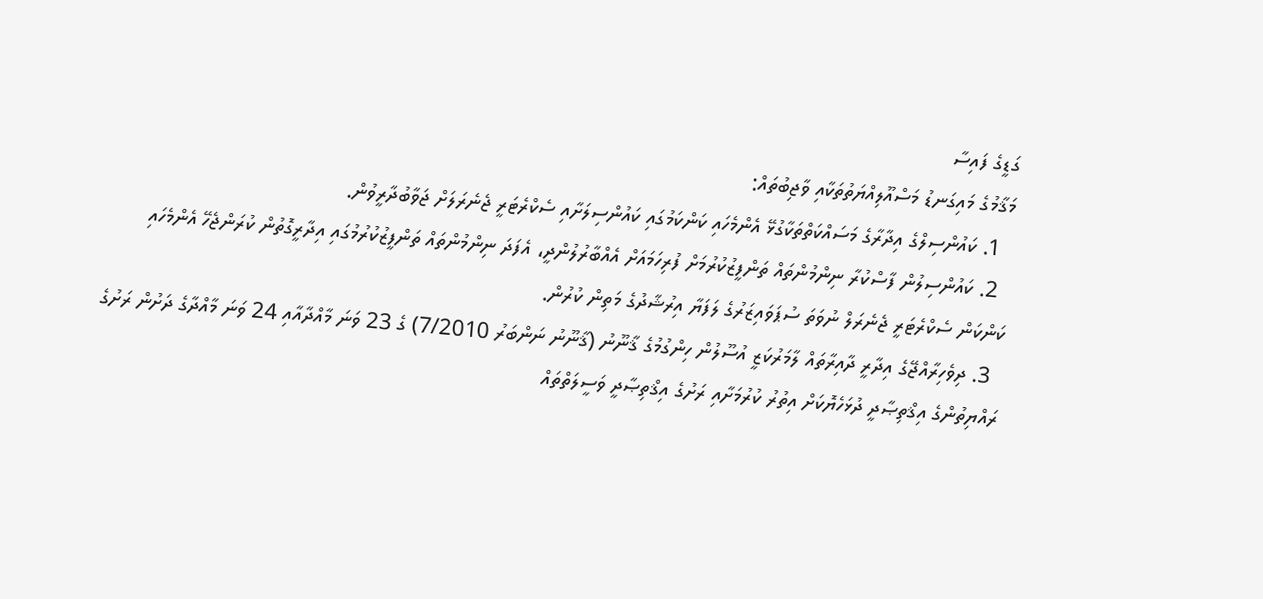ގަޑީގެ ފައިސާ
މަޤާމުގެ މައިގަނޑު މަސްއޫލިއްޔަތުތަކާއި ވާޖިބުތައް:
  1. ކައުންސިލްގެ އިދާރާގެ މަސައްކަތްތަކާގުޅޭ އެންމެހައި ކަންކަމުގައި ކައުންސިލަށާއި ސެކްރެޓަރީ ޖެނެރަލަށް ޖަވާބުދާރީވުން.
  2. ކައުންސިލުން ފާސްކުރާ ނިންމުންތައް ތަންފީޒުކުރުމަށް ފުރިހަމައަށް އެއްބާރުލުންދީ، އެފަދަ ނިންމުންތައް ތަންފީޒުކުރުމުގައި އިދާރީގޮތުން ކުރަންޖެހޭ އެންމެހައި ކަންކަން ސެކްރެޓަރީ ޖެނެރަލް ނުވަތަ ސުޕަވައިޒަރުގެ ލަފަޔާ އިރުޝާދުގެ މަތިން ކުރުން.
  3. ދިވެހިރާއްޖޭގެ އިދާރީ ދާއިރާތައް ލާމަރުކަޒީ އުސޫލުން ހިންގުމުގެ ޤާނޫނު (ޤާނޫނު ނަންބަރު 7/2010) ގެ 23 ވަނަ މާއްދާއާއި 24 ވަނަ މާއްދާގެ ދަށުން ރަށުގެ ރައްޔިތުންގެ އިޤްތިޞާދީ ދުޅަހެޔޮކަށް އިތުރު ކުރުމަށާއި ރަށުގެ އިޤްތިޞާދީ ވަސީލަތްތައް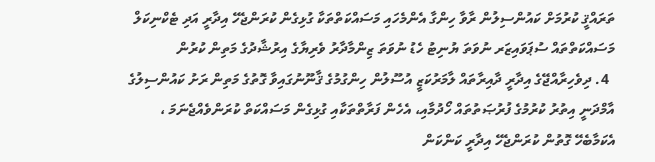ތަރައްޤީ ކުރުމަށް ކައުންސިލުން ރާވާ ހިންގާ އެންމެހައި މަސައްކަތްތަކާ ގުޅިގެން ކުރަންޖެހޭ އިދާރީ އަދި ޓެކްނިކަލް މަސައްކަތްތައް ސުޕަވައިޒަރ ނުވަތަ ޔުނިޓު ހެޑު ނުވަތަ ޒިންމާދާރު ވެރިޔާގެ އިރުޝާދުގެ މަތިން ކުރުން
  4. ދިވެހިރާއްޖޭގެ އިދާރީ ދާއިރާތައް ލާމަރުކަޒީ އުސޫލުން ހިންގުމުގެ ޤާނޫނުގައިވާ ގޮތުގެ މަތިން ރަށު ކައުންސިލުގެ އާމްދަނީ އިތުރު ކުރުމުގެ ފުރުޞަތުތައް ހޯދުމާއި، އެހެން ފަރާތްތަކާއި ގުޅިގެން މަސައްކަތް ކުރަންވެއްޖެނަމަ ، އެކަމާބެހޭ ގޮތުން ކުރަންޖެހޭ އިދާރީ ކަންކަން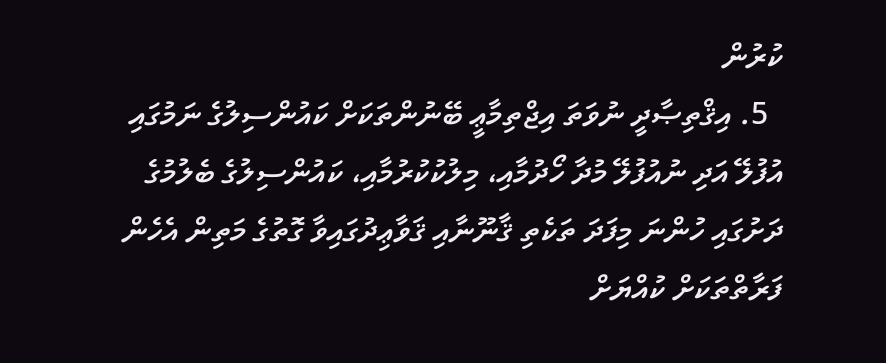ކުރުން
  5. އިޤްތިޞާދީ ނުވަތަ އިޖްތިމާޢީ ބޭނުންތަކަށް ކައުންސިލުގެ ނަމުގައި އުފުލޭ އަދި ނުއުފުލޭ މުދާ ހޯދުމާއި، މިލުކުކުރުމާއި، ކައުންސިލުގެ ބެލުމުގެ ދަށުގައި ހުންނަ މިފަދަ ތަކެތި ޤާނޫނާއި ޤަވާޢިދުގައިވާ ގޮތުގެ މަތިން އެހެން ފަރާތްތަކަށް ކުއްޔަށް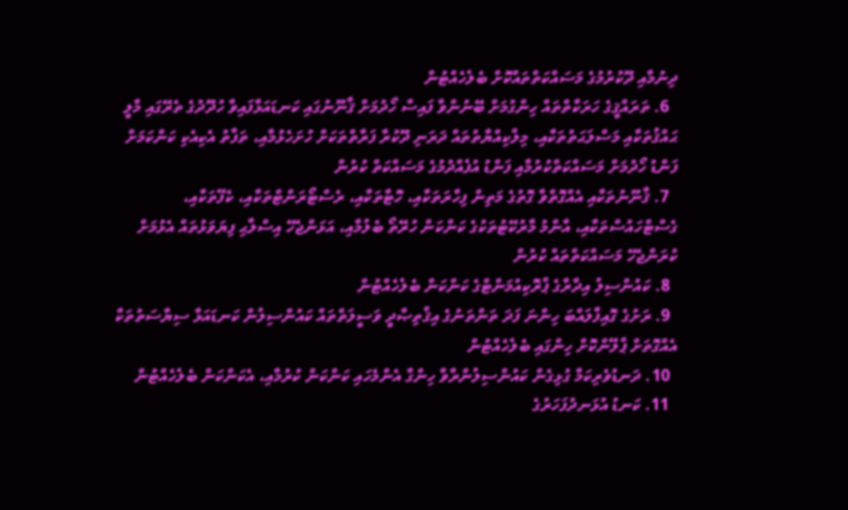ދިނުމާއި ދޫކުރުމުގެ މަސައްކަތްތައްކޮށް ބެލެހެއްޓުން
  6. ތަރައްޤީގެ ހަރަކާތްތައް ހިންގުމަށް ބޭނުންވާ ފައިސާ ހޯދުމަށް ޤާނޫނުގައި ކަނޑައަޅާފައިވާ ހުދޫދުގެ ތެރޭގައި މާލީ ޙައްޤުތަކާއި މަސްލަޙަތުތަކާއި، މިލްކިއްޔާތުތައް ދަރަނި ދޫކުރާ ފަރާތްތަކަށް ހުށަހެޅުމާއި، ތަފާތު އެކިއެކި ކަންކަމަށް ފަންޑު ހޯދުމަށް މަސައްކަތްކުރުމާއި ފަންޑު އުފެއްދުމުގެ މަސައްކަތް ކުރުން
  7. ޤާނޫނުތަކާއި އެއްގޮތްވާ ގޮތުގެ މަތިން ފިހާރަތަކާއި، ހޮޓާތަކާއި، ރެސްޓޯރަންޓްތަކާއި، ކެފޭތަކާއި، ގެސްޓްހައުސްތަކާއި، އާންމު މާރުކޭޓުތަކުގެ ކަންކަން ހުރޭތޯ ބެލުމާއި، އަޅަންޖެހޭ އިސްލާޙި ފިޔަވަޅުތައް އެޅުމަށް ކުރަންޖެހޭ މަސައްކަތްތައް ކުރުން
  8. ކައުންސިލު އިދާރާގެ ޕްރޮކިއުމަންޓްގެ ކަންކަން ބެލެހެއްޓުން
  9. ރަށުގެ ގޮއިފާލައްބަ ހިންނަ ފަދަ ތަންތަނުގެ އިޤްތިޞާދީ ވަސީލަތްތައް ކައުންސިލުން ކަނޑައަޅާ ސިޔާސަތުތަކާ އެއްގޮތަށް ޕްލޭންކޮށް ހިންގައި ބެލެހެއްޓުން
  10. ދަނޑުވެރިކަމާ ގުޅިގެން ކައުންސިލުންރާވާ ހިންގާ އެންމެހައި ކަންކަން ކުރުމާއި، އެކަންކަން ބެލެހެއްޓުން
  11. ކަނޑު އުޅަނދުފަހަރުގެ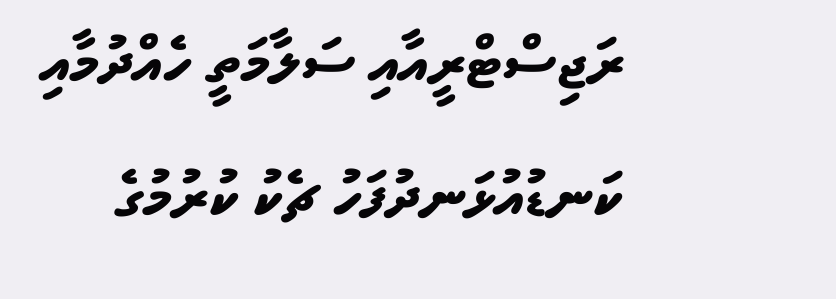ރަޖިސްޓްރީއާއި ސަލާމަތީ ހެއްދުމާއި ކަނޑުއުޅަނދުފަހު ޗެކު ކުރުމުގެ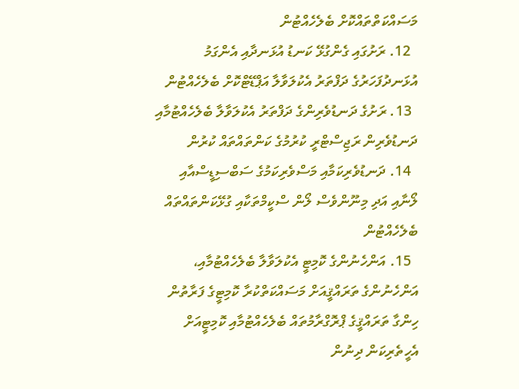މަސައްކަތްތައްކޮށް ބެލެހެއްޓުން
  12. ރަށުގައި ގެންގުޅޭ ކަނޑު އުޅަނދާއި އެންގަމު އުޅަނދުފަހަރުގެ ދަފްތަރު އެކުލަވާލާ އަޕްޑޭޓްކޮށް ބެލެހެއްޓުން
  13. ރަށުގެ ދަނޑުވެރިންގެ ދަފްތަރު އެކުލަވާލާ ބެލެހެއްޓުމާއި ދަނޑުވެރިން ރަޖިސްޓްރީ ކުރުމުގެ ކަންތައްތައް ކުރުން
  14. ދަނޑުވެރިކަމާއި މަސްވެރިކަމުގެ ސަބްސިޑީސްއާއި ލޯނާއި އަދި މިނޫންވެސް ލޯން ސްކީމްތަކާއި ގުޅޭކަންތައްތައް ބެލެހެއްޓުން
  15. އަންހެނުންގެ ކޮމިޓީ އެކުލަވާލާ ބެލެހެއްޓުމާއި، އަންހެނުންގެ ތަރައްޤީއަށް މަސައްކަތްކުރާ ކޮމިޓީގެ ފަރާތުން ހިންގާ ތަރައްޤީގެ ޕްރޮގްރާމުތައް ބެލެހެއްޓުމާއި ކޮމިޓީއަށް އެހީތެރިކަން ދިނުން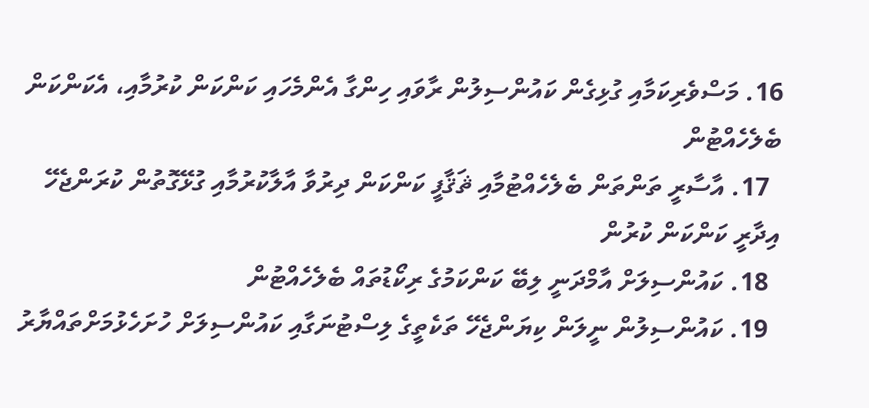16. މަސްވެރިކަމާއި ގުޅިގެން ކައުންސިލުން ރާވައި ހިންގާ އެންމެހައި ކަންކަން ކުރުމާއި، އެކަންކަން ބެލެހެއްޓުން
  17. އާސާރީ ތަންތަން ބެލެހެއްޓުމާއި ޘަޤާފީ ކަންކަން ދިރުވާ އާލާކުރުމާއި ގުޅޭގޮތުން ކުރަންޖެހޭ އިދާރީ ކަންކަން ކުރުން
  18. ކައުންސިލަށް އާމްދަނީ ލިބޭ ކަންކަމުގެ ރިކޯޑުތައް ބެލެހެއްޓުން
  19. ކައުންސިލުން ނީލަން ކިޔަންޖެހޭ ތަކެތީގެ ލިސްޓުނަގާއި ކައުންސިލަށް ހުށަހެޅުމަށްތައްޔާރު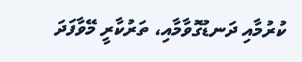ކުރުމާއި ދަނޑުގޮވާމާއި، ތަރުކާރީ މޭވާފަދަ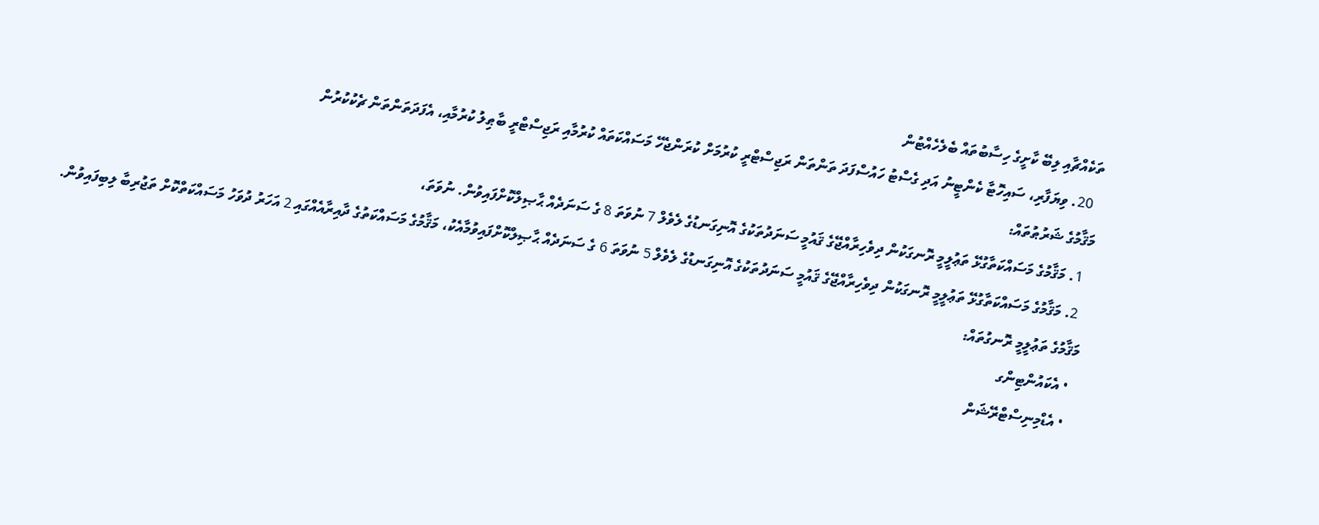ތަކެއްޗާއި ލިބޭ ކާށީގެ ހިސާބުތައް ބެލެހެއްޓުން
  20. ވިޔަފާރި، ސައިހޮޓާ ކެންޓީނު އަދި ގެސްޓު ހައުސްފަދަ ތަންތަން ރަޖިސްޓްރީ ކުރުމަށް ކުރަންޖެހޭ މަސައްކަތައް ކުރުމާއި ރަޖިސްޓްރީ ބާޠިލު ކުރުމާއި، އެފަދަތަންތަން ޗެކުކުރުން
މަޤާމުގެ ޝަރުޠުތައް:
  1. މަޤާމުގެ މަސައްކަތާގުޅޭ ތަޢުލީމީ ރޮނގަކުން ދިވެހިރާއްޖޭގެ ޤައުމީ ސަނަދުތަކުގެ އޮނިގަނޑުގެ ލެވެލް 7 ނުވަތަ 8 ގެ ސަނަދެއް ޙާޞިލްކޮށްފައިވުން. ނުވަތަ،
  2. މަޤާމުގެ މަސައްކަތާގުޅޭ ތަޢުލީމީ ރޮނގަކުން ދިވެހިރާއްޖޭގެ ޤައުމީ ސަނަދުތަކުގެ އޮނިގަނޑުގެ ލެވެލް 5 ނުވަތަ 6 ގެ ސަނަދެއް ޙާޞިލްކޮށްފައިވުމާއެކު، މަޤާމުގެ މަސައްކަތުގެ ދާއިރާއެއްގައި 2 އަހަރު ދުވަހު މަސައްކަތްކޮށް ތަޖުރިބާ ލިބިފައިވުން.
މަޤާމުގެ ތަޢުލީމީ ރޮނގުތައް:
  • އެކައުންޓިންގ
  • އެޑްމިނިސްޓްރޭޝަން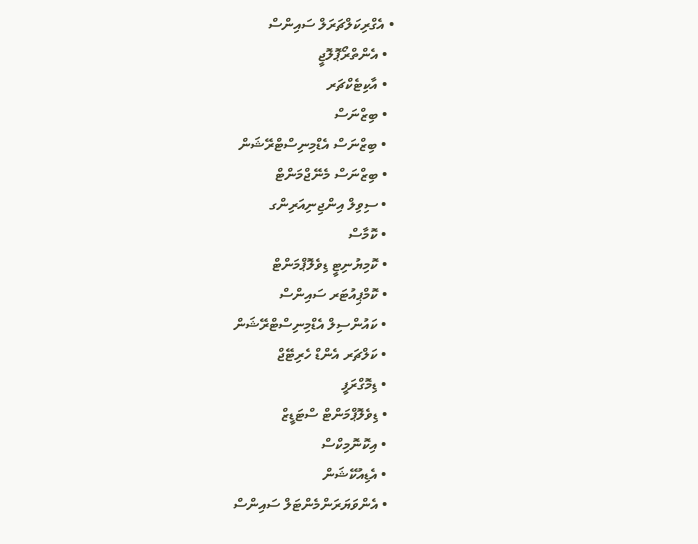• އެގްރިކަލްޗަރަލް ސައިންސް
  • އެންތްރޯޕޮލޮޖީ
  • އާކިޓެކްޗަރ
  • ބިޒްނަސް
  • ބިޒްނަސް އެޑްމިނިސްޓްރޭޝަން
  • ބިޒްނަސް މެނޭޖްމަންޓް
  • ސިވިލް އިންޖިނިއަރިންގ
  • ކޮމާސް
  • ކޮމިޔުނިޓީ ޑިވެލޮޕްމަންޓް
  • ކޮމްޕިއުޓަރ ސައިންސް
  • ކައުންސިލް އެޑްމިނިސްޓްރޭޝަން
  • ކަލްޗަރ އެންޑް ހެރިޓޭޖް
  • ޑިމޮގްރަފީ
  • ޑިވެލޮޕްމަންޓް ސްޓަޑީޒް
  • އިކޮނޮމިކްސް
  • އެޑިއުކޭޝަން
  • އެންވަޔަރަންމެންޓަލް ސައިންސް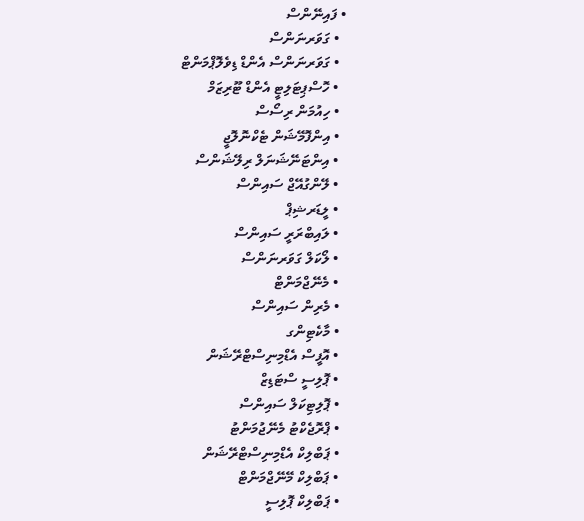• ފައިނޭންސް
  • ގަވަރނަންސް
  • ގަވަރނަންސް އެންޑް ޑިވެލޮޕްމަންޓް
  • ހޮސްޕިޓަލިޓީ އެންޑް ޓޫރިޒަމް
  • ހިއުމަން ރިސޯސް
  • އިންފޮމޭޝަން ޓެކްނޮލޮޖީ
  • އިންޓަނޭޝަނަލް ރިލޭޝަންސް
  • ލޭންގުއޭޖް ސައިންސް
  • ލީޑަރޝިޕް
  • ލައިބްރަރީ ސައިންސް
  • ލޯކަލް ގަވަރނަންސް
  • މެނޭޖްމަންޓް
  • މެރިން ސައިންސް
  • މާކެޓިންގ
  • އޮފީސް އެޑްމިނިސްޓްރޭޝަން
  • ޕޮލިސީ ސްޓަޑިޒް
  • ޕޮލިޓިކަލް ސައިންސް
  • ޕްރޮޖެކްޓު މެނޭޖުމަންޓު
  • ޕަބްލިކް އެޑްމިނިސްޓްރޭޝަން
  • ޕަބްލިކް މޭނޭޖްމަންޓް
  • ޕަބްލިކް ޕޮލިސީ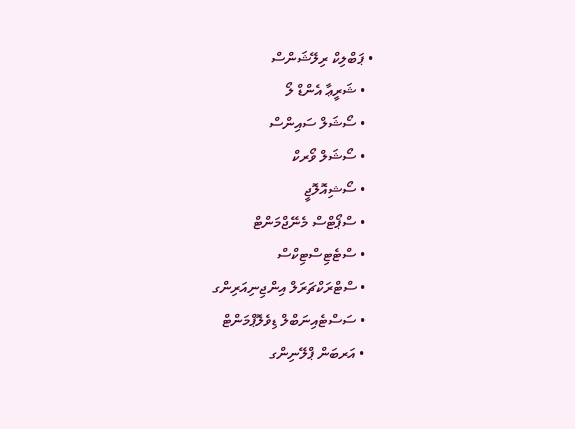• ޕަބްލިކް ރިލޭޝަންސް
  • ޝަރީޢާ އެންޑް ލޯ
  • ސޯޝަލް ސައިންސް
  • ސޯޝަލް ވޯރކް
  • ސޯޝިއޮލޮޖީ
  • ސްޕޯޓްސް މެނޭޖްމަންޓް
  • ސްޓެޓިސްޓިކްސް
  • ސްޓްރަކްޗަރަލް އިންޖިނިއަރިންގ
  • ސަސްޓެއިނަބްލް ޑިވެލޮޕްމަންޓް
  • އަރބަން ޕްލޭނިންގ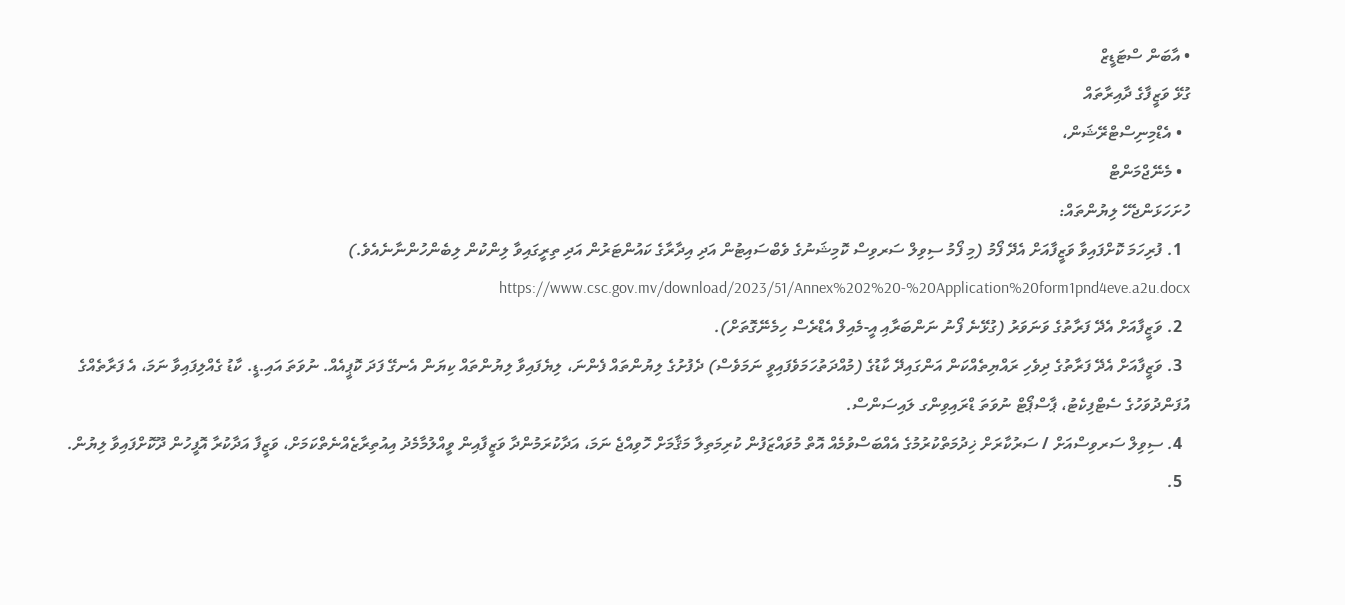• އާބަން ސްޓަޑީޒް
ގުޅޭ ވަޒީފާގެ ދާއިރާތައް
  • އެޑްމިނިސްޓްރޭޝަން،
  • މެނޭޖްމަންޓް
ހުށަހަޅަންޖެހޭ ލިޔުންތައް:
  1. ފުރިހަމަ ކޮށްފައިވާ ވަޒީފާއަށް އެދޭ ފޯމު (މި ފޯމު ސިވިލް ސަރވިސް ކޮމިޝަނުގެ ވެބްސައިޓުން އަދި އިދާރާގެ ކައުންޓަރުން އަދި ތިރީގައިވާ ލިންކުން ލިބެންހުންނާނެއެވެ.)  https://www.csc.gov.mv/download/2023/51/Annex%202%20-%20Application%20form1pnd4eve.a2u.docx
  2. ވަޒީފާއަށް އެދޭ ފަރާތުގެ ވަނަވަރު (ގުޅޭނެ ފޯނު ނަންބަރާއި އީ-މެއިލް އެޑްރެސް ހިމެނޭގޮތަށް).
  3. ވަޒީފާއަށް އެދޭ ފަރާތުގެ ދިވެހި ރައްޔިތެއްކަން އަންގައިދޭ ކާޑުގެ (މުއްދަތުހަމަވެފައިވީ ނަމަވެސް) ދެފުށުގެ ލިޔުންތައް ފެންނަ، ލިޔެފައިވާ ލިޔުންތައް ކިޔަން އެނގޭ ފަދަ ކޮޕީއެއް. ނުވަތަ އައި.ޑީ. ކާޑު ގެއްލިފައިވާ ނަމަ، އެ ފަރާތެއްގެ އުފަންދުވަހުގެ ސެޓްފިކެޓު، ޕާސްޕޯޓް ނުވަތަ ޑްރައިވިންގ ލައިސަންސް.
  4. ސިވިލް ސަރވިސްއަށް / ސަރުކާރަށް ޚިދުމަތްކުރުމުގެ އެއްބަސްވުމެއް އޮތް މުވައްޒަފުން ކުރިމަތިލާ މަޤާމަށް ހޮވިއްޖެ ނަމަ، އަދާކުރަމުންދާ ވަޒީފާއިން ވީއްލުމާމެދު އިއުތިރާޒެއްނެތްކަމަށް، ވަޒީފާ އަދާކުރާ އޮފީހުން ދޫކޮށްފައިވާ ލިޔުން.
  5.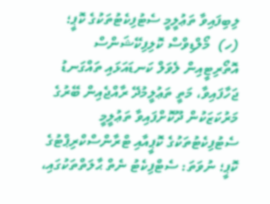ލިބިފައިވާ ތަޢުލީމީ ސެޓުފިކެޓުތަކުގެ ކޮޕީ؛
(ހ)  މޯލްޑިވްސް ކޮލިފިކޭޝަންސް އޮތޯރިޓީއިން ލެވަލް ކަނޑައަޅައި ތައްގަނޑު ޖަހާފައިވާ، މަތީ ތަޢުލީމުދޭ ރާއްޖެއިން ބޭރުގެ މަރުކަޒަކުން ދޫކޮށްފައިވާ ތަޢުލީމީ ސެޓުފިކެޓުތަކުގެ ކޮޕީއާއި ޓްރާންސްކްރިޕްޓުގެ ކޮޕީ؛ ނުވަތަ: ސެޓްފިކެޓު ނެތް ޙާލަތްތަކުގައި،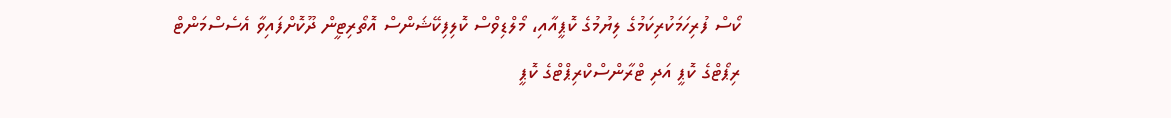ކޯސް ފުރިހަމަކުރިކަމުގެ ލިޔުމުގެ ކޮޕީއާއި، މޯލްޑިވްސް ކޮލިފިކޭޝަންސް އޮތޯރިޓީން ދޫކޮށްފައިވާ އެސެސްމަންޓް ރިޕޯޓްގެ ކޮޕީ އަދި ޓްރާންސްކްރިޕްޓްގެ ކޮޕީ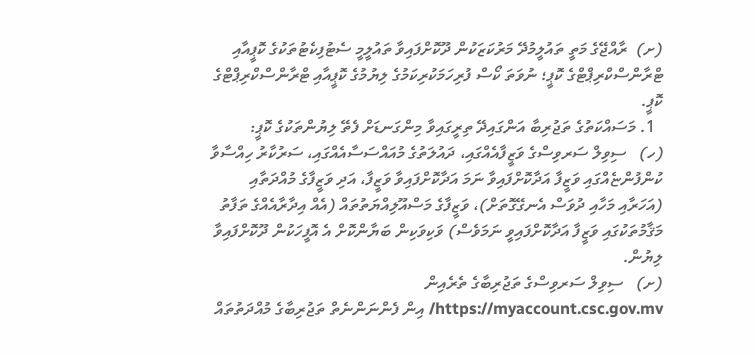(ށ)  ރާއްޖޭގެ މަތީ ތައުލީމުދޭ މަރުކަޒަކުން ދޫކޮށްފައިވާ ތައުލީމީ ސެޓުފިކެޓުތަކުގެ ކޮޕީއާއި ޓްރާންސްކްރިޕްޓްގެ ކޮޕީ؛ ނުވަތަ ކޯސް ފުރިހަމަކުރިކަމުގެ ލިޔުމުގެ ކޮޕީއާއި ޓްރާންސްކްރިޕްޓްގެ ކޮޕީ.
  1. މަސައްކަތުގެ ތަޖުރިބާ އަންގައިދޭ ތިރީގައިވާ މިންގަނޑަށް ފެތޭ ލިޔުންތަކުގެ ކޮޕީ:
(ހ)   ސިވިލް ސަރވިސްގެ ވަޒީފާއެއްގައި، ދައުލަތުގެ މުއައްސަސާއެއްގައި، ސަރުކާރު ހިއްސާވާ ކުންފުންޏެއްގައި ވަޒީފާ އަދާކޮށްފައިވާ ނަމަ އަދާކޮށްފައިވާ ވަޒީފާ، އަދި ވަޒީފާގެ މުއްދަތާއި (އަހަރާއި މަހާއި ދުވަސް އެނގޭގޮތަށް)، ވަޒީފާގެ މަސްއޫލިއްޔަތުތައް (އެއް އިދާރާއެއްގެ ތަފާތު މަޤާމުތަކުގައި ވަޒީފާ އަދާކޮށްފައިވީ ނަމަވެސް) ވަކިވަކިން ބަޔާންކޮށް އެ އޮފީހަކުން ދޫކޮށްފައިވާ ލިޔުން.
(ށ)   ސިވިލް ސަރވިސްގެ ތަޖުރިބާގެ ތެރެއިން https://myaccount.csc.gov.mv/ އިން ފެންނަންނެތް ތަޖުރިބާގެ މުއްދަތުތައް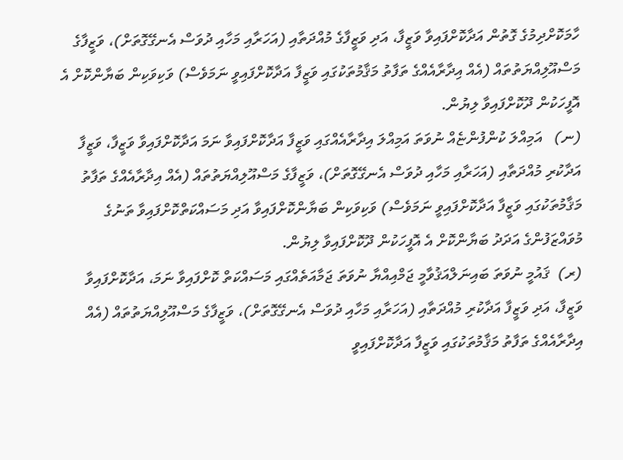ހާމަކޮށްދިމުގެ ގޮތުން އަދާކޮށްފައިވާ ވަޒީފާ، އަދި ވަޒީފާގެ މުއްދަތާއި (އަހަރާއި މަހާއި ދުވަސް އެނގޭގޮތަށް)، ވަޒީފާގެ މަސްއޫލިއްޔަތުތައް (އެއް އިދާރާއެއްގެ ތަފާތު މަޤާމުތަކުގައި ވަޒީފާ އަދާކޮށްފައިވީ ނަމަވެސް) ވަކިވަކިން ބަޔާންކޮށް އެ އޮފީހަކުން ދޫކޮށްފައިވާ ލިޔުން.
(ނ)   އަމިއްލަ ކުންފުންޏެއް ނުވަތަ އަމިއްލަ އިދާރާއެއްގައި ވަޒީފާ އަދާކޮށްފައިވާ ނަމަ އަދާކޮށްފައިވާ ވަޒީފާ، ވަޒީފާ އަދާކުރި މުއްދަތާއި (އަހަރާއި މަހާއި ދުވަސް އެނގޭގޮތަށް)، ވަޒީފާގެ މަސްއޫލިއްޔަތުތައް (އެއް އިދާރާއެއްގެ ތަފާތު މަޤާމުތަކުގައި ވަޒީފާ އަދާކޮށްފައިވީ ނަމަވެސް) ވަކިވަކިން ބަޔާންކޮށްފައިވާ އަދި މަސައްކަތްކޮށްފައިވާ ތަނުގެ މުވައްޒަފުންގެ އަދަދު ބަޔާންކޮށް އެ އޮފީހަކުން ދޫކޮށްފައިވާ ލިޔުން.
(ރ)  ޤައުމީ ނުވަތަ ބައިނަލްއަޤުވާމީ ޖަމްއިއްޔާ ނުވަތަ ޖަމާއަތެއްގައި މަސައްކަތް ކޮށްފައިވާ ނަމަ، އަދާކޮށްފައިވާ ވަޒީފާ، އަދި ވަޒީފާ އަދާކުރި މުއްދަތާއި (އަހަރާއި މަހާއި ދުވަސް އެނގޭގޮތަށް)، ވަޒީފާގެ މަސްއޫލިއްޔަތުތައް (އެއް އިދާރާއެއްގެ ތަފާތު މަޤާމުތަކުގައި ވަޒީފާ އަދާކޮށްފައިވީ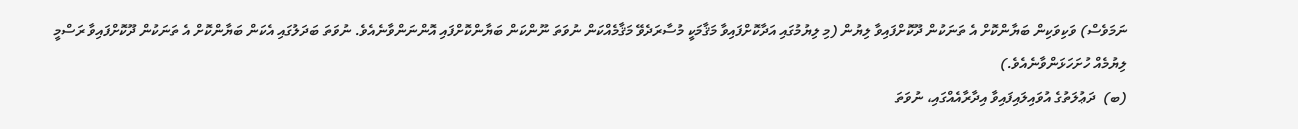ނަމަވެސް) ވަކިވަކިން ބަޔާންކޮށް އެ ތަނަކުން ދޫކޮށްފައިވާ ލިޔުން (މި ލިޔުމުގައި އަދާކޮށްފައިވާ މަޤާމަކީ މުސާރަދެވޭ މަޤާމެއްކަން ނުވަތަ ނޫންކަން ބަޔާންކޮށްފައި އޮންނަންވާނެއެވެ. ނުވަތަ ބަދަލުގައި އެކަން ބަޔާންކޮށް އެ ތަނަކުން ދޫކޮށްފައިވާ ރަސްމީ ލިޔުމެއް ހުށަހަޅަންވާނެއެވެ.)
(ބ)  ދަޢުލަތުގެ އުވައިލައިފައިވާ އިދާރާއެއްގައި، ނުވަތަ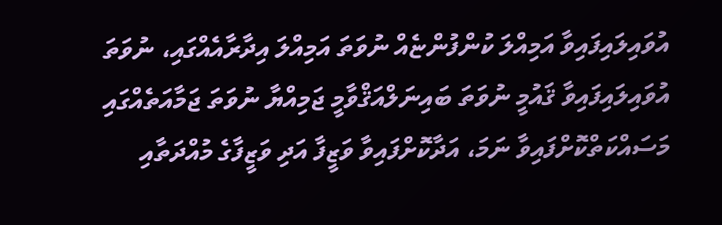އުވައިލައިފައިވާ އަމިއްލަ ކުންފުންޏެއް ނުވަތަ އަމިއްލަ އިދާރާއެއްގައި، ނުވަތަ އުވައިލައިފައިވާ ޤައުމީ ނުވަތަ ބައިނަލްއަޤްވާމީ ޖަމިއްޔާ ނުވަތަ ޖަމާއަތެއްގައި މަސައްކަތްކޮށްފައިވާ ނަމަ، އަދާކޮށްފައިވާ ވަޒީފާ އަދި ވަޒީފާގެ މުއްދަތާއި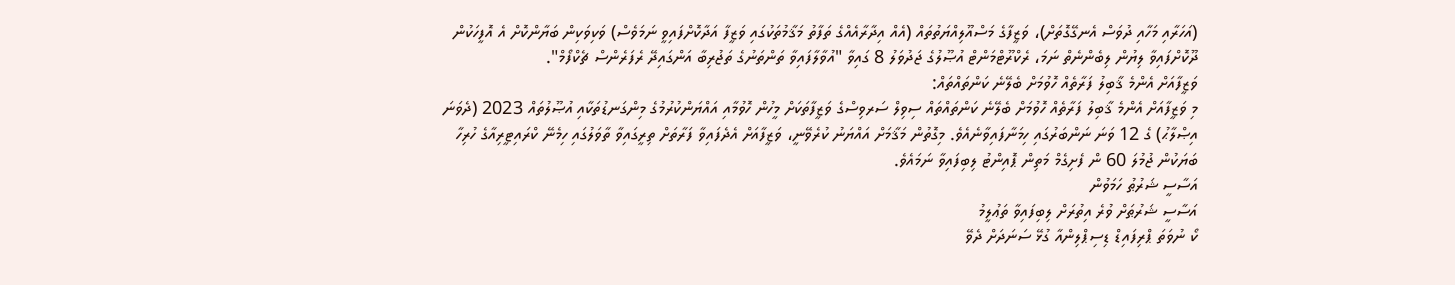(އަހަރާއި މަހާއި ދުވަސް އެނގޭގޮތަށް)، ވަޒީފާގެ މަސްއޫލިއްޔަތުތައް (އެއް އިދާރާއެއްގެ ތަފާތު މަޤާމުތަކުގައި ވަޒީފާ އަދާކޮށްފައިވީ ނަމަވެސް) ވަކިވަކިން ބަޔާންކޮށް އެ އޮފީހަކުން ދޫކޮށްފައިވާ ލިޔުން ލިބެންނެތް ނަމަ، ރެކްރޫޓްމަންޓް އުޞޫލުގެ ޖަދުވަލު 8 ގައިވާ "އުވާލާފައިވާ ތަންތަނުގެ ތަޖުރިބާ އަންގައިދޭ ރެފަރެންސް ޗެކްފޯމް".
ވަޒީފާއަށް އެންމެ ޤާބިލު ފަރާތެއް ހޮވުމަށް ބެލޭނެ ކަންތައްތައް:
މި ވަޒީފާއަށް އެންމެ ޤާބިލު ފަރާތެއް ހޮވުމަށް ބެލޭނެ ކަންތައްތައް ސިވިލް ސަރވިސްގެ ވަޒީފާތަކަށް މީހުން ހޮވުމާއި އައްޔަންކުރުމުގެ މިންގަނޑުތަކާއި އުޞޫލުތައް 2023 (ދެވަނަ އިޞްލާޙު) ގެ 12 ވަނަ ނަންބަރުގައި ހިމަނާފައިވާނެއެވެ. މިގޮތުން މަޤާމަށް އައްޔަނު ކުރެވޭނީ، ވަޒީފާއަށް އެދެފައިވާ ފަރާތަށް ތިރީގައިވާ ތާވަލުގައި ހިމެނޭ ކްރައިޓީރިއާގެ ހުރިހާ ބަޔަކުން ޖުމުލަ 60 ން ފެށިގެމް މަތިން ޕޮއިންޓު ލިބިފައިވާ ނަމައެވެ.
އަސާސީ ޝަރުޠު ހަމަވުން
އަސާސީ ޝަރުޠަށް ވުރެ އިތުރަށް ލިބިފައިވާ ތަޢުލީމު
ކޯ ނުވަތަ ޕްރިފައިޑް ޑިސިޕްލިންއާ ގުޅޭ ސަނަދަށް ދެވޭ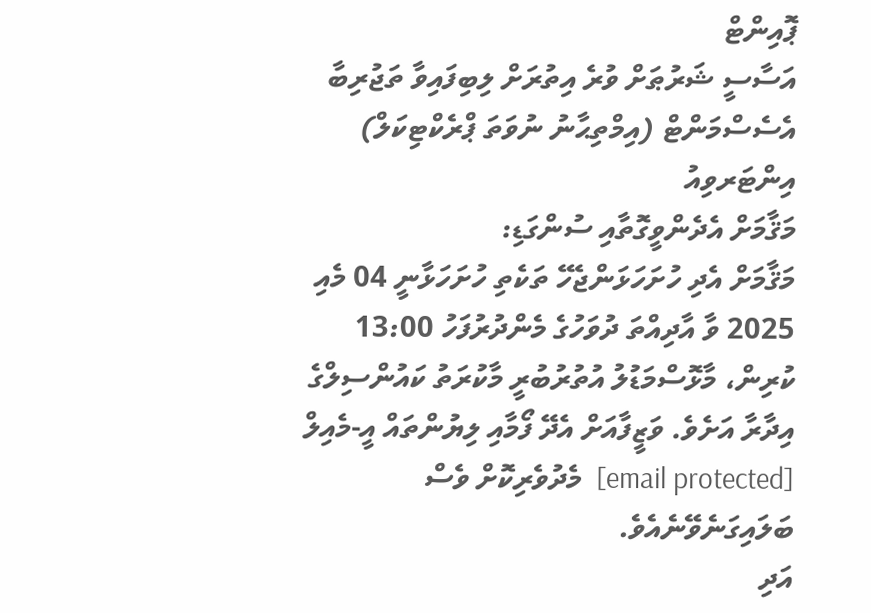ޕޮއިންޓް
އަސާސީ ޝަރުޠަށް ވުރެ އިތުރަށް ލިބިފައިވާ ތަޖުރިބާ
އެސެސްމަންޓް (އިމްތިޙާނު ނުވަތަ ޕްރެކްޓިކަލް)
އިންޓަރވިއު
މަޤާމަށް އެދެންވީގޮތާއި ސުންގަޑި:
މަޤާމަށް އެދި ހުށަހަޅަންޖެހޭ ތަކެތި ހުށަހަޅާނީ 04 މެއި 2025 ވާ އާދިއްތަ ދުވަހުގެ މެންދުރުފަހު 13:00 ކުރިން، މާޅޮސްމަޑުލު އުތުރުބުރީ މާކުރަތު ކައުންސިލްގެ އިދާރާ އަށެވެ. ވަޒީފާއަށް އެދޭ ފޯމާއި ލިޔުންތައް އީ-މެއިލް [email protected]  މެދުވެރިކޮށް ވެސް ބަލައިގަނެވޭނެއެވެ.
އަދި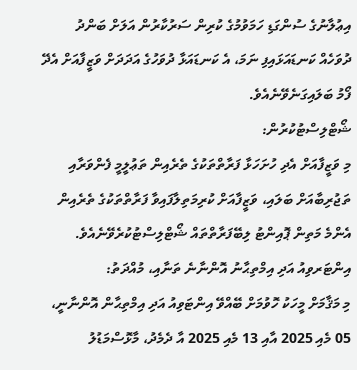އިޢުލާނުގެ ސުންގަޑި ހަމަވުމުގެ ކުރިން ސަރުކާރުން އަލަށް ބަންދު ދުވަހެއް ކަނޑައަޅައިފި ނަމަ، އެ ކަނޑައަޅާ ދުވަހުގެ އަދަދަށް ވަޒީފާއަށް އެދޭ ފޯމު ބަލައިގަނެވޭނެއެވެ.
ޝޯޓްލިސްޓުކުރުން:
މި ވަޒީފާއަށް އެދި ހުށަހަޅާ ފަރާތްތަކުގެ ތެރެއިން ތަޢުލީމީ ފެންވަރާއި ތަޖުރިބާއަށް ބަލައި، ވަޒީފާއަށް ކުރިމަތިލާފައިވާ ފަރާތްތަކުގެ ތެރެއިން އެންމެ މަތިން ޕޮއިންޓު ލިބޭފަރާތްތައް ޝޯޓްލިސްޓުކުރެވޭނެއެވެ.
އިންޓަރވިއު އަދި އިމްތިޙާނު އޮންނާނެ ތަނާއި، މުއްދަތު:
މި މަޤާމަށް މީހަކު ހޮވުމަށް ބޭއްވޭ އިންޓަވިއު އަދި އިމްތިޙާން އޮންނާނީ، 05 މެއި 2025 އާއި 13 މެއި 2025 އާ ދެމެދު، މާޅޮސްމަޑުލު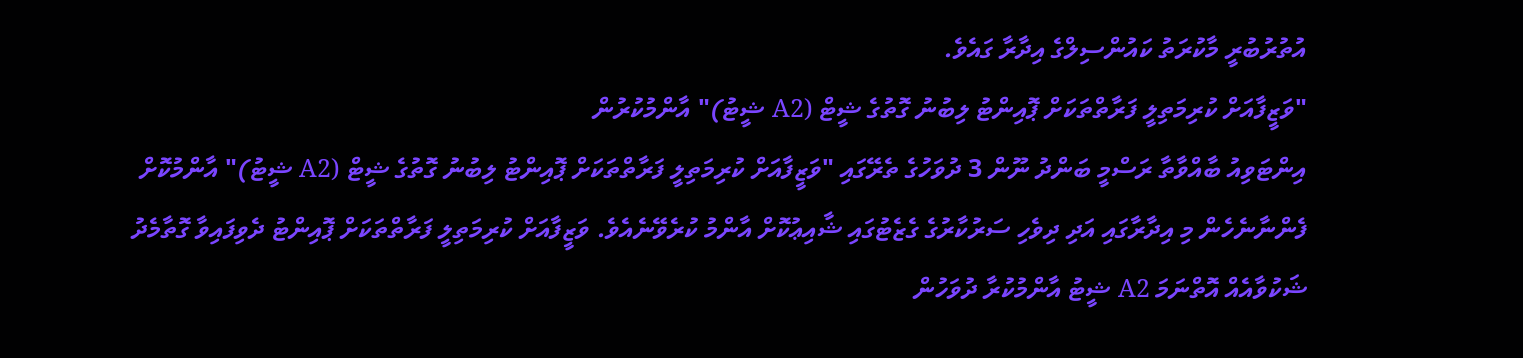އުތުރުބުރީ މާކުރަތު ކައުންސިލްގެ އިދާރާ ގައެވެ.
"ވަޒީފާއަށް ކުރިމަތިލީ ފަރާތްތަކަށް ޕޮއިންޓު ލިބުނު ގޮތުގެ ޝީޓް (A2 ޝީޓު)" އާންމުކުރުން
އިންޓަވިއު ބާއްވާތާ ރަސްމީ ބަންދު ނޫން 3 ދުވަހުގެ ތެރޭގައި "ވަޒީފާއަށް ކުރިމަތިލީ ފަރާތްތަކަށް ޕޮއިންޓު ލިބުނު ގޮތުގެ ޝީޓް (A2 ޝީޓު)" އާންމުކޮށް ފެންނާނެހެން މި އިދާރާގައި އަދި ދިވެހި ސަރުކާރުގެ ގެޒެޓުގައި ޝާއިޢުކޮށް އާންމު ކުރެވޭނެއެވެ. ވަޒީފާއަށް ކުރިމަތިލީ ފަރާތްތަކަށް ޕޮއިންޓު ދެވިފައިވާ ގޮތާމެދު ޝަކުވާއެއް އޮތްނަމަ A2 ޝީޓު އާންމުކުރާ ދުވަހުން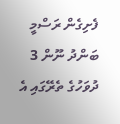ފެށިގެން ރަސްމީ ބަންދު ނޫން 3 ދުވަހުގެ ތެރޭގައި އެ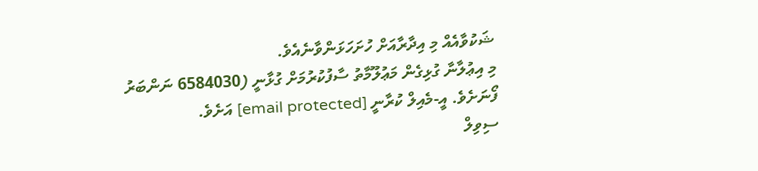ޝަކުވާއެއް މި އިދާރާއަށް ހުށަހަޅަންވާނެއެވެ.
މި އިޢުލާނާ ގުޅިގެން މަޢުލޫމާތު ސާފުކުރުމަށް ގުޅާނީ (6584030 ނަންބަރު ފޯނަށެވެ. އީ-މެއިލް ކުރާނީ [email protected] އަށެވެ.
ސިވިލް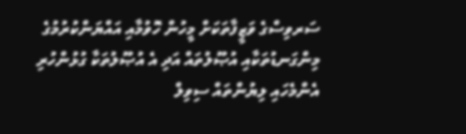ސަރވިސްގެ ވަޒީފާތަކަށް މީހުން ހޮވުމާއި އައްޔަންކުރުމުގެ މިންގަނޑުތަކާއި އުޞޫލުތައް އަދި އެ އުޞޫލުތަކާ ގުޅުންހުރި އެންމެހައި ލިޔުންތައް ސިވިލް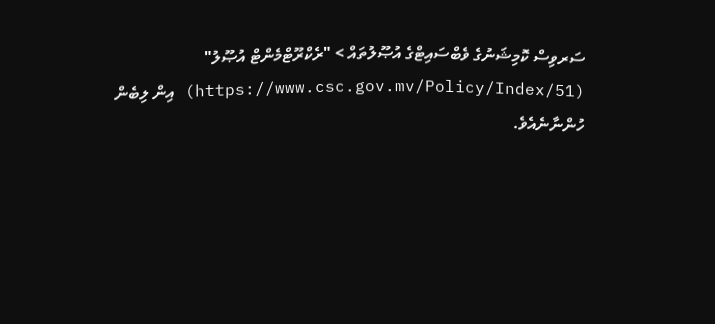ސަރވިސް ކޮމިޝަނުގެ ވެބްސައިޓްގެ އުޞޫލުތައް > "ރެކްރޫޓްމެންޓް އުޞޫލު" (https://www.csc.gov.mv/Policy/Index/51) އިން ލިބެން ހުންނާނެއެވެ.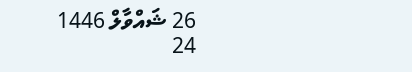26 ޝައްވާލް 1446
24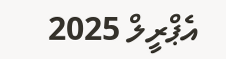އެޕްރީލް 2025